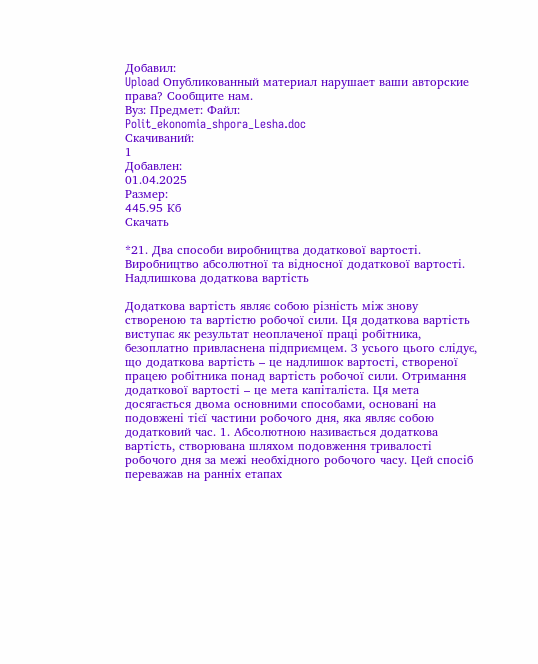Добавил:
Upload Опубликованный материал нарушает ваши авторские права? Сообщите нам.
Вуз: Предмет: Файл:
Polit_ekonomia_shpora_Lesha.doc
Скачиваний:
1
Добавлен:
01.04.2025
Размер:
445.95 Кб
Скачать

*21. Два способи виробництва додаткової вартості. Виробництво абсолютної та відносної додаткової вартості. Надлишкова додаткова вартість

Додаткова вартість являє собою різність між знову створеною та вартістю робочої сили. Ця додаткова вартість виступає як результат неоплаченої праці робітника, безоплатно привласнена підприємцем. З усього цього слідує, що додаткова вартість – це надлишок вартості, створеної працею робітника понад вартість робочої сили. Отримання додаткової вартості – це мета капіталіста. Ця мета досягається двома основними способами, основані на подовжені тієї частини робочого дня, яка являє собою додатковий час. 1. Абсолютною називається додаткова вартість, створювана шляхом подовження тривалості робочого дня за межі необхідного робочого часу. Цей спосіб переважав на ранніх етапах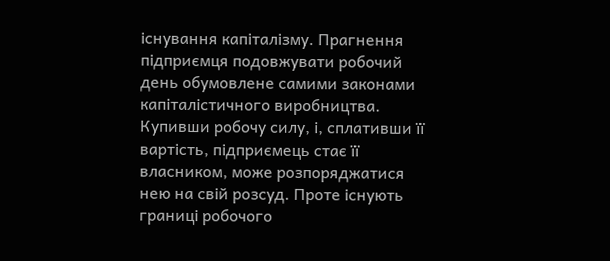існування капіталізму. Прагнення підприємця подовжувати робочий день обумовлене самими законами капіталістичного виробництва. Купивши робочу силу, і, сплативши її вартість, підприємець стає її власником, може розпоряджатися нею на свій розсуд. Проте існують границі робочого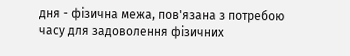дня - фізична межа, пов'язана з потребою часу для задоволення фізичних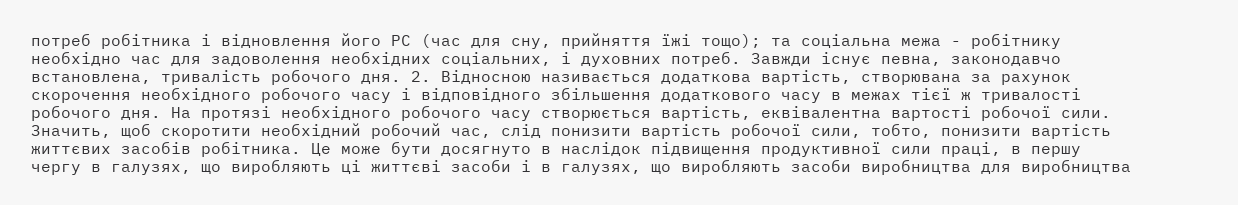потреб робітника і відновлення його РС (час для сну, прийняття їжі тощо); та соціальна межа - робітнику необхідно час для задоволення необхідних соціальних, і духовних потреб. Завжди існує певна, законодавчо встановлена, тривалість робочого дня. 2. Відносною називається додаткова вартість, створювана за рахунок скорочення необхідного робочого часу і відповідного збільшення додаткового часу в межах тієї ж тривалості робочого дня. На протязі необхідного робочого часу створюється вартість, еквівалентна вартості робочої сили. Значить, щоб скоротити необхідний робочий час, слід понизити вартість робочої сили, тобто, понизити вартість життєвих засобів робітника. Це може бути досягнуто в наслідок підвищення продуктивної сили праці, в першу чергу в галузях, що виробляють ці життєві засоби і в галузях, що виробляють засоби виробництва для виробництва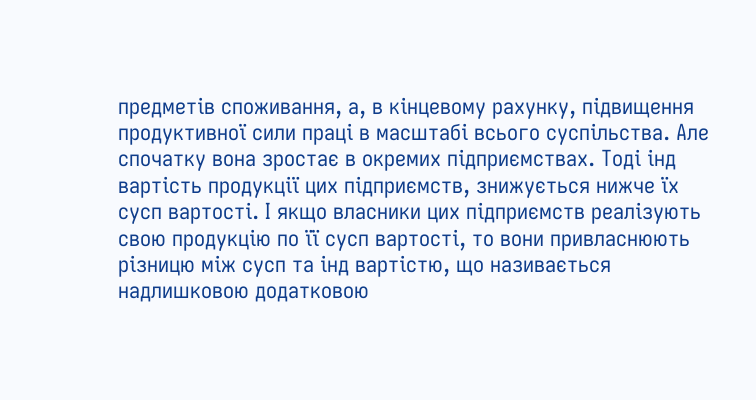предметів споживання, а, в кінцевому рахунку, підвищення продуктивної сили праці в масштабі всього суспільства. Але спочатку вона зростає в окремих підприємствах. Тоді інд вартість продукції цих підприємств, знижується нижче їх сусп вартості. І якщо власники цих підприємств реалізують свою продукцію по її сусп вартості, то вони привласнюють різницю між сусп та інд вартістю, що називається надлишковою додатковою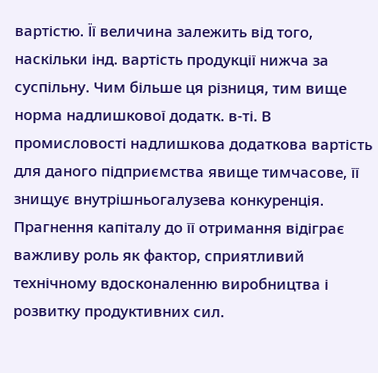вартістю. Її величина залежить від того, наскільки інд. вартість продукції нижча за суспільну. Чим більше ця різниця, тим вище норма надлишкової додатк. в-ті. В промисловості надлишкова додаткова вартість для даного підприємства явище тимчасове, її знищує внутрішньогалузева конкуренція. Прагнення капіталу до її отримання відіграє важливу роль як фактор, сприятливий технічному вдосконаленню виробництва і розвитку продуктивних сил.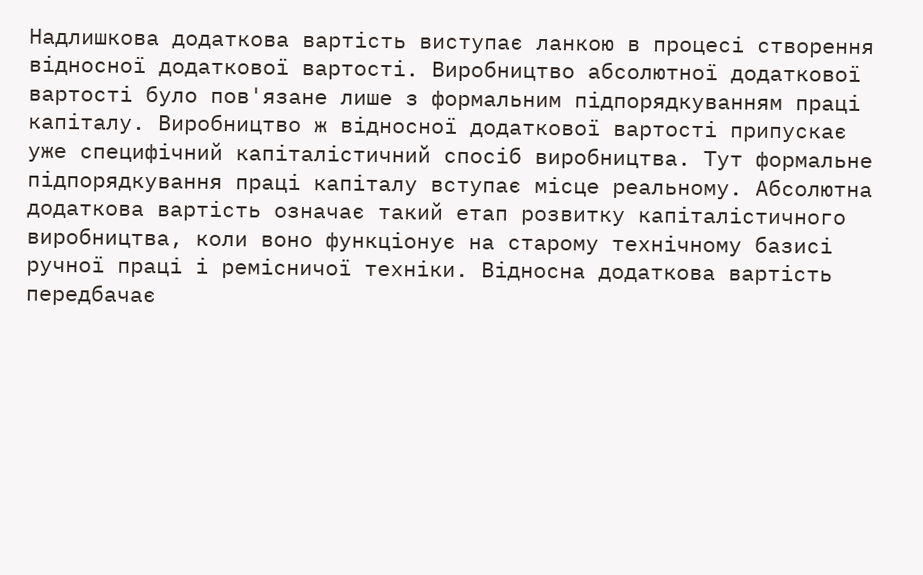Надлишкова додаткова вартість виступає ланкою в процесі створення відносної додаткової вартості. Виробництво абсолютної додаткової вартості було пов'язане лише з формальним підпорядкуванням праці капіталу. Виробництво ж відносної додаткової вартості припускає уже специфічний капіталістичний спосіб виробництва. Тут формальне підпорядкування праці капіталу вступає місце реальному. Абсолютна додаткова вартість означає такий етап розвитку капіталістичного виробництва, коли воно функціонує на старому технічному базисі ручної праці і ремісничої техніки. Відносна додаткова вартість передбачає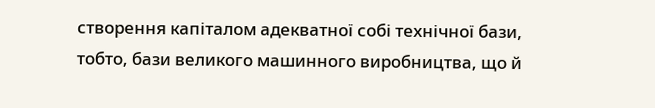створення капіталом адекватної собі технічної бази, тобто, бази великого машинного виробництва, що й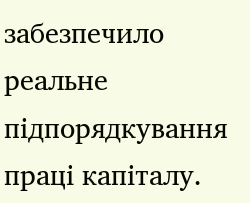забезпечило реальне підпорядкування праці капіталу.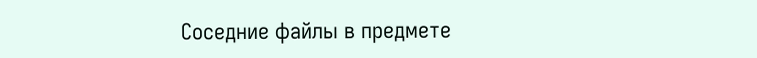Соседние файлы в предмете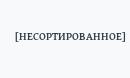[НЕСОРТИРОВАННОЕ]